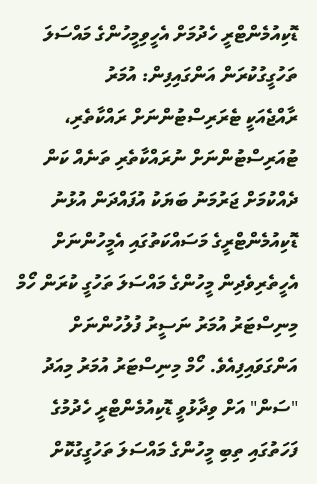ޑޮކިއުމެންޓްރީ ހެދުމަށް އެހީވިމީހުންގެ މައްސަލަ ތަހުގީގުކުރަން އަންގައިފިން: އުމަރު
ރާއްޖެއަކީ ޓެރަރިސްޓުންނަށް ރައްކާތެރި، ޓުއަރިސްޓުންނަށް ނުރައްކާތެރި ތަނެއް ކަން ދެއްކުމަށް ޖަރުމަނު ބަޔަކު އުފައްދަން އުޅުނު ޑޮކިއުމެންޓްރީގެ މަސައްކަތުގައި އެމީހުންނަށް އެހީތެރިވެދިން މީހުންގެ މައްސަލަ ތަހުގީ ކުރަން ހޯމް މިނިސްޓަރު އުމަރު ނަސީރު ފުލުހުންނަށް އަންގަވައިފިއެވެ. ހޯމް މިނިސްޓަރު އުމަރު މިއަދު "ސަން" އަށް ވިދާޅުވީ ޑޮކިއުމެންޓްރީ ހެދުމުގެ ފަހަތުގައި ތިބި މީހުންގެ މައްސަލަ ތަހުގީގުކޮށް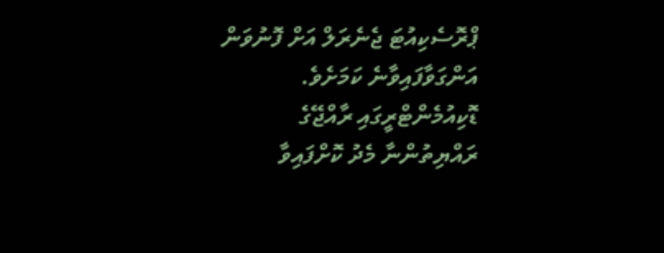ޕްރޮސެކިއުޓަ ޖެނެރަލް އަށް ފޮނުވަން އަންގަވާފައިވާނެ ކަމަށެވެ. ޑޮކިއުމެންޓްރީގައި ރާއްޖޭގެ ރައްޔިތުންނާ މެދު ކޮށްފައިވާ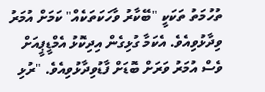ތުހުމަތު ތަކަކީ "ބޭކާރު ވާހަކަތަކެއް" ކަމަށް އުމަރު ވިދާޅުވިއެވެ. އެކަމާ ގުޅިގެން އިދިކޮޅު އެމްޑީޕީއަށް ވެސް އުމަރު ވަރަށް ބޮޑަށް ފާޑުވިދާޅުވިއެވެ. "ރުޅި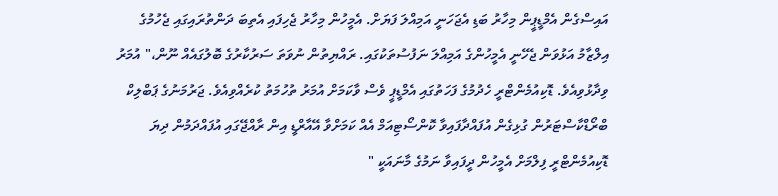އައިސްގެން އެމްޑީޕީން މިހާރު ބަޑި އެޖަހަނީ އަމިއްލަ ފަޔަށް. އެމީހުން މިހާރު ޖެހިފައި އެތިބަ ދަންތުރައިގައި ޖެހުމުގެ އިލްޒާމު އަޅުވަން ޖެހޭނީ އެމީހުންގެ އަމިއްލަ ނަފުސުތަކުގައި. ރައްޔިތުން ނުވަތަ ސަރުކާރުގެ ބޮލުގައެއް ނޫން،" އުމަރު ވިދާޅުވިއެވެ. ޑޮކިއުމެންޓްރީ ހެދުމުގެ ފަހަތުގައި އެމްޑީޕީ ވެސް ވާކަމަށް އުމަރު ތުހުމަތު ކުރެއްވިއެވެ. ޖަރުމަނުގެ ޕަބްލިކް ބްރޯޑްކާސްޓަރުން ގުޅިގެން އުފައްދާފައިވާ ކޮންސޯޓިއަމް އެއް ކަމަށްވާ އޭއާރްޑީ އިން ރާއްޖޭގައި އުފައްދަމުން ދިޔަ ޑޮކިއުމެންޓްރީ ފިލްމަށް އެމީހުން ދީފައިވާ ނަމުގެ މާނައަކީ "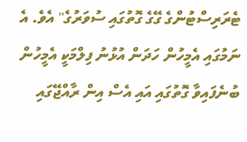ޓެރަރިސްޓުންގެ ގޭގެ ގޮތުގައި ސުވަރުގެ" އެވެ. އެ ނަމުގައި އެމީހުން ހަދަން އުޅުނު ފިލްމަކީ އެމީހުން ބުނެފައިވާ ގޮތުގައި އައި އެސް އިން ރާއްޖޭގައި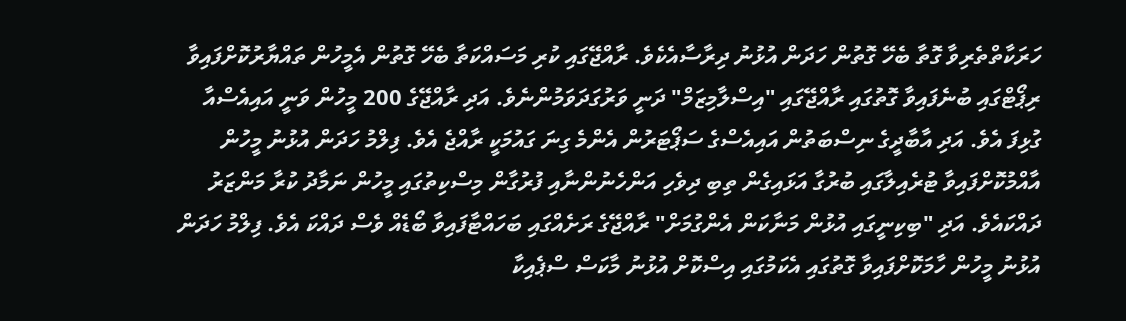ހަރަކާތްތެރިވާ ގޮތާ ބެހޭ ގޮތުން ހަދަން އުޅުނު ދިރާސާއެކެވެ. ރާއްޖޭގައި ކުރި މަސައްކަތާ ބެހޭ ގޮތުން އެމީހުން ތައްޔާރުކޮށްފައިވާ ރިޕޯޓްގައި ބުނެފައިވާ ގޮތުގައި ރާއްޖޭގައި "އިސްލާމިޒަމް" ދަނީ ވަރުގަދަވަމުންނެވެ. އަދި ރާއްޖޭގެ 200 މީހުން ވަނީ އައިއެސްއާ ގުޅިފަ އެވެ. އަދި އާބާދީގެ ނިސްބަތުން އައިއެސްގެ ސަޕޯޓަރުން އެންމެ ގިނަ ގައުމަކީ ރާއްޖެ އެވެ. ފިލްމު ހަދަން އުޅުނު މީހުން އާއްމުކޮށްފައިވާ ޓުރެއިލާގައި ބުރުގާ އަޅައިގެން ތިބި ދިވެހި އަންހެނުންނާއި ފުރުގާން މިސްކިތުގައި މީހުން ނަމާދު ކުރާ މަންޒަރު ދައްކައެވެ. އަދި "ބިކިނީގައި އުޅުން މަނާކަން އެންގުމަށް" ރާއްޖޭގެ ރަށެއްގައި ބަހައްޓާފައިވާ ބޯޑެއް ވެސް ދައްކަ އެވެ. ފިލްމު ހަދަން އުޅުނު މީހުން ހާމަކޮށްފައިވާ ގޮތުގައި އެކަމުގައި އިސްކޮށް އުޅުނު މާކަސް ސްޕެއިކާ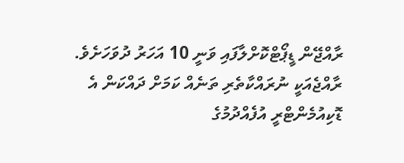ރާއްޖޭން ޑީޕޯޓްކޮށްލާފައި ވަނީ 10 އަހަރު ދުވަހަށެވެ. ރާއްޖެއަކީ ނުރައްކާތެރި ތަނެއް ކަމަށް ދައްކަން އެ ޑޮކިއުމެންޓްރީ އުފެއްދުމުގެ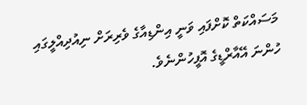މަސައްކަތް ކޮށްފައި ވަނީ އިންޑިއާގެ ވެރިރަށް ނިއުދިއްލީގައި ހުންނަ އޭއާރްޑީގެ އޮފީހުންނެވެ.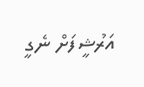އަރުޝީފަށް ނެގީ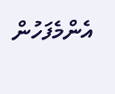އެންމެފަހުން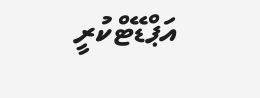އަޕްޑޭޓްކުރީ